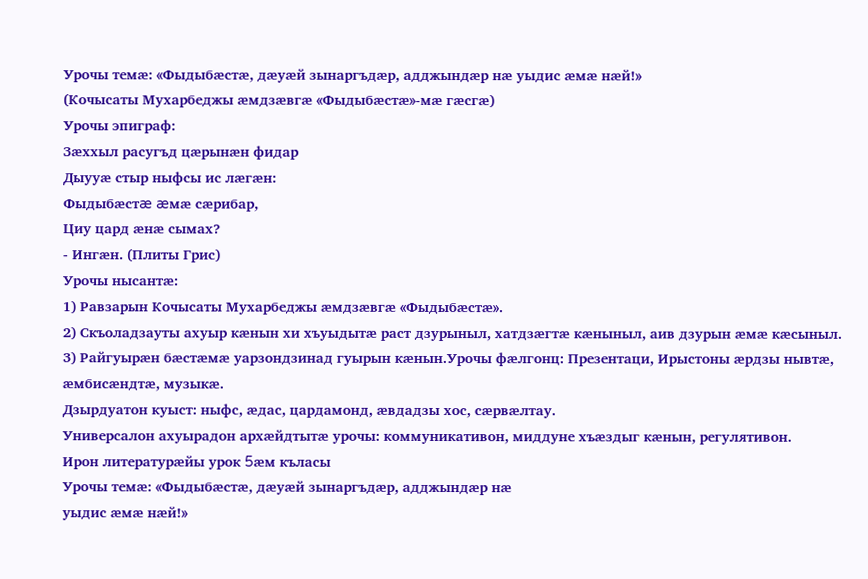Урочы темæ: «Фыдыбæстæ, дæуæй зынаргъдæр, адджындæр нæ уыдис æмæ нæй!»
(Кочысаты Мухарбеджы æмдзæвгæ «Фыдыбæстæ»-мæ гæсгæ)
Урочы эпиграф:
Зæххыл расугъд цæрынæн фидар
Дыууæ стыр ныфсы ис лæгæн:
Фыдыбæстæ æмæ сæрибар,
Циу цард æнæ сымах?
- Ингæн. (Плиты Грис)
Урочы нысантæ:
1) Равзарын Кочысаты Мухарбеджы æмдзæвгæ «Фыдыбæстæ».
2) Скъоладзауты ахуыр кæнын хи хъуыдытæ раст дзурыныл, хатдзæгтæ кæныныл, аив дзурын æмæ кæсыныл.
3) Райгуырæн бæстæмæ уарзондзинад гуырын кæнын.Урочы фæлгонц: Презентаци, Ирыстоны æрдзы нывтæ, æмбисæндтæ, музыкæ.
Дзырдуатон куыст: ныфс, æдас, цардамонд, æвдадзы хос, сæрвæлтау.
Универсалон ахуырадон архæйдтытæ урочы: коммуникативон, миддуне хъæздыг кæнын, регулятивон.
Ирон литературæйы урок 5æм къласы
Урочы темæ: «Фыдыбæстæ, дæуæй зынаргъдæр, адджындæр нæ
уыдис æмæ нæй!»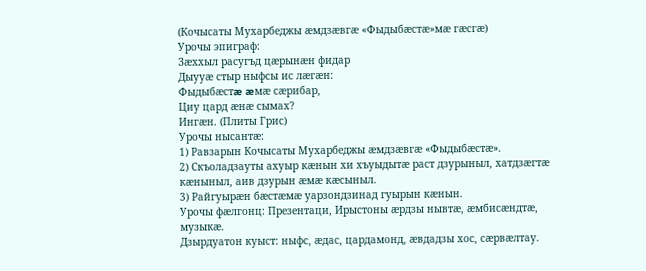(Кочысаты Мухарбеджы æмдзæвгæ «Фыдыбæстæ»мæ гæсгæ)
Урочы эпиграф:
Зæххыл расугъд цæрынæн фидар
Дыууæ стыр ныфсы ис лæгæн:
Фыдыбæстæ æмæ сæрибар,
Циу цард æнæ сымах?
Ингæн. (Плиты Грис)
Урочы нысантæ:
1) Равзарын Кочысаты Мухарбеджы æмдзæвгæ «Фыдыбæстæ».
2) Скъоладзауты ахуыр кæнын хи хъуыдытæ раст дзурыныл, хатдзæгтæ
кæныныл, аив дзурын æмæ кæсыныл.
3) Райгуырæн бæстæмæ уарзондзинад гуырын кæнын.
Урочы фæлгонц: Презентаци, Ирыстоны æрдзы нывтæ, æмбисæндтæ,
музыкæ.
Дзырдуатон куыст: ныфс, æдас, цардамонд, æвдадзы хос, сæрвæлтау.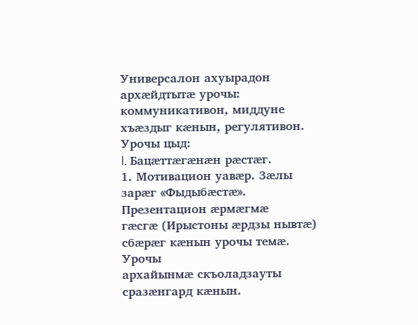Универсалон ахуырадон архæйдтытæ урочы: коммуникативон, миддуне
хъæздыг кæнын, регулятивон.
Урочы цыд:
I. Бацæттæгæнæн рæстæг.
1. Мотивацион уавæр. Зæлы зарæг «Фыдыбæстæ». Презентацион æрмæгмæ
гæсгæ (Ирыстоны æрдзы нывтæ) сбæрæг кæнын урочы темæ. Урочы
архайынмæ скъоладзауты сразæнгард кæнын.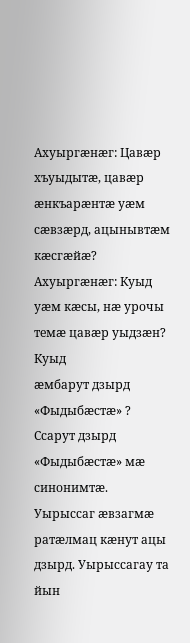Ахуыргæнæг: Цавæр хъуыдытæ, цавæр æнкъарæнтæ уæм сæвзæрд, ацынывтæм кæсгæйæ?
Ахуыргæнæг: Куыд уæм кæсы, нæ урочы темæ цавæр уыдзæн? Куыд
æмбарут дзырд «Фыдыбæстæ» ?
Ссарут дзырд «Фыдыбæстæ» мæ синонимтæ.
Уырыссаг æвзагмæ ратæлмац кæнут ацы дзырд. Уырыссагау та йын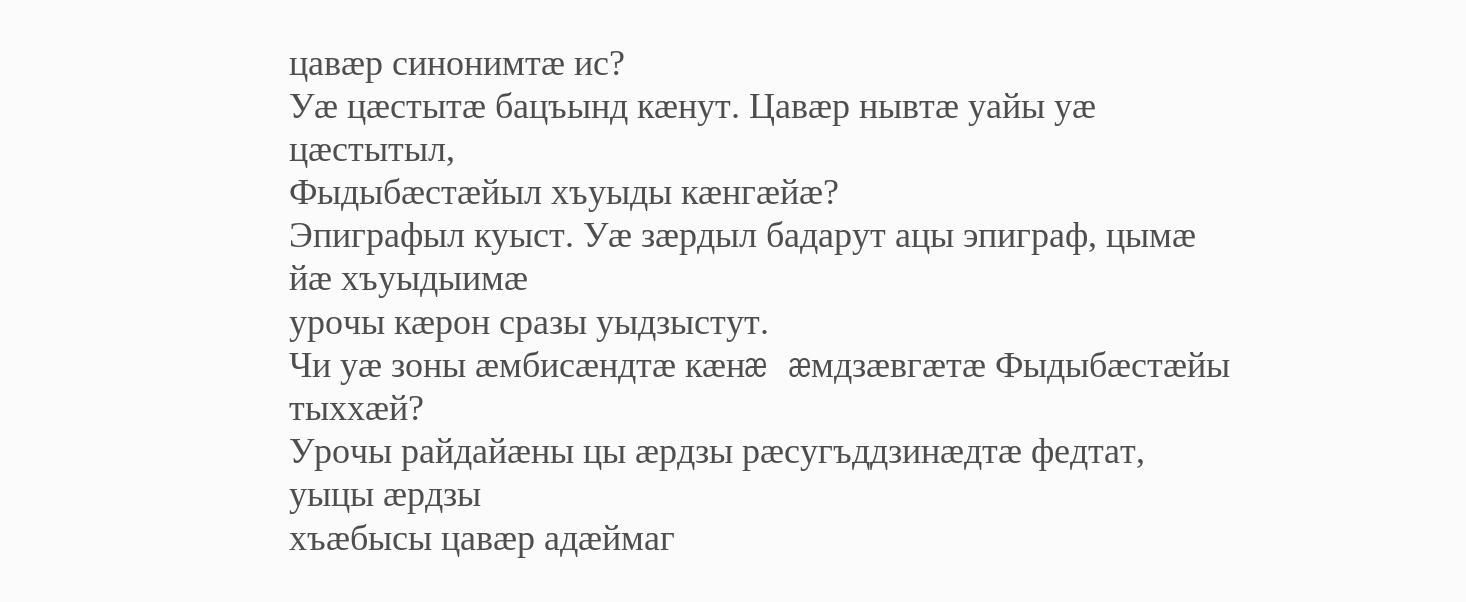цавæр синонимтæ ис?
Уæ цæстытæ бацъынд кæнут. Цавæр нывтæ уайы уæ цæстытыл,
Фыдыбæстæйыл хъуыды кæнгæйæ?
Эпиграфыл куыст. Уæ зæрдыл бадарут ацы эпиграф, цымæ йæ хъуыдыимæ
урочы кæрон сразы уыдзыстут.
Чи уæ зоны æмбисæндтæ кæнæ æмдзæвгæтæ Фыдыбæстæйы тыххæй?
Урочы райдайæны цы æрдзы рæсугъддзинæдтæ федтат, уыцы æрдзы
хъæбысы цавæр адæймаг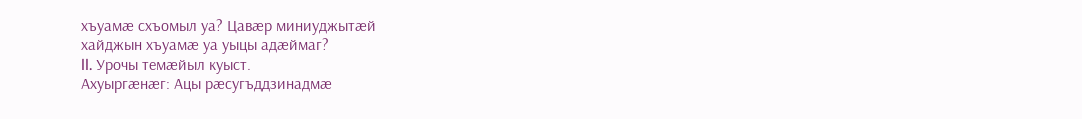хъуамæ схъомыл уа? Цавæр миниуджытæй
хайджын хъуамæ уа уыцы адæймаг?
II. Урочы темæйыл куыст.
Ахуыргæнæг: Ацы рæсугъддзинадмæ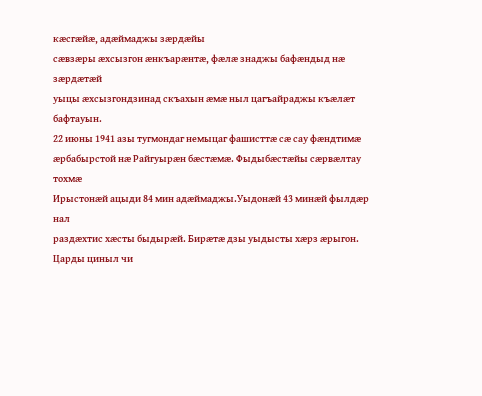кæсгæйæ, адæймаджы зæрдæйы
сæвзæры æхсызгон æнкъарæнтæ, фæлæ знаджы бафæндыд нæ зæрдæтæй
уыцы æхсызгондзинад скъахын æмæ ныл цагъайраджы къæлæт бафтауын.
22 июны 1941 азы тугмондаг немыцаг фашисттæ сæ сау фæндтимæ
æрбабырстой нæ Райгуырæн бæстæмæ. Фыдыбæстæйы сæрвæлтау тохмæ
Ирыстонæй ацыди 84 мин адæймаджы.Уыдонæй 43 минæй фылдæр нал
раздæхтис хæсты быдырæй. Бирæтæ дзы уыдысты хæрз æрыгон.
Царды циныл чи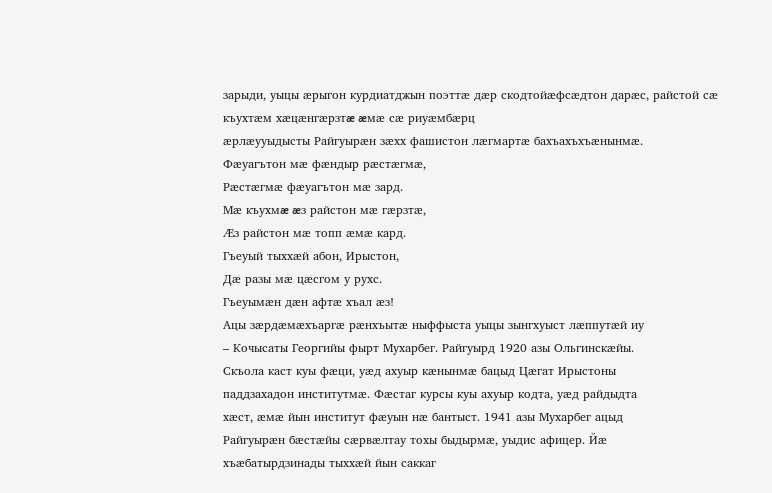зарыди, уыцы æрыгон курдиатджын поэттæ дæр скодтойæфсæдтон дарæс, райстой сæ къухтæм хæцæнгæрзтæ æмæ сæ риуæмбæрц
æрлæууыдысты Райгуырæн зæхх фашистон лæгмартæ бахъахъхъæнынмæ.
Фæуагътон мæ фæндыр рæстæгмæ,
Рæстæгмæ фæуагътон мæ зард.
Мæ къухмæ æз райстон мæ гæрзтæ,
Æз райстон мæ топп æмæ кард.
Гъеуый тыххæй абон, Ирыстон,
Дæ разы мæ цæсгом у рухс.
Гъеуымæн дæн афтæ хъал æз!
Ацы зæрдæмæхъаргæ рæнхъытæ ныффыста уыцы зынгхуыст лæппутæй иу
– Кочысаты Георгийы фырт Мухарбег. Райгуырд 1920 азы Ольгинскæйы.
Скъола каст куы фæци, уæд ахуыр кæнынмæ бацыд Цæгат Ирыстоны
паддзахадон институтмæ. Фæстаг курсы куы ахуыр кодта, уæд райдыдта
хæст, æмæ йын институт фæуын нæ бантыст. 1941 азы Мухарбег ацыд
Райгуырæн бæстæйы сæрвæлтау тохы быдырмæ, уыдис афицер. Йæ
хъæбатырдзинады тыххæй йын саккаг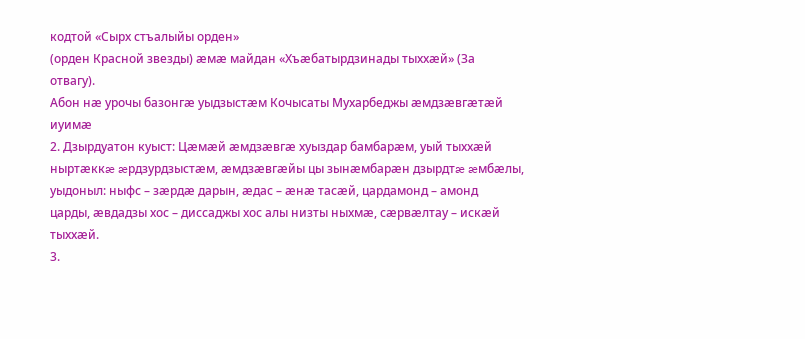кодтой «Сырх стъалыйы орден»
(орден Красной звезды) æмæ майдан «Хъæбатырдзинады тыххæй» (За
отвагу).
Абон нæ урочы базонгæ уыдзыстæм Кочысаты Мухарбеджы æмдзæвгæтæй
иуимæ
2. Дзырдуатон куыст: Цæмæй æмдзæвгæ хуыздар бамбарæм, уый тыххæй
ныртæккæ æрдзурдзыстæм, æмдзæвгæйы цы зынæмбарæн дзырдтæ æмбæлы,
уыдоныл: ныфс – зæрдæ дарын, æдас – æнæ тасæй, цардамонд – амонд
царды, æвдадзы хос – диссаджы хос алы низты ныхмæ, сæрвæлтау – искæй
тыххæй.
3.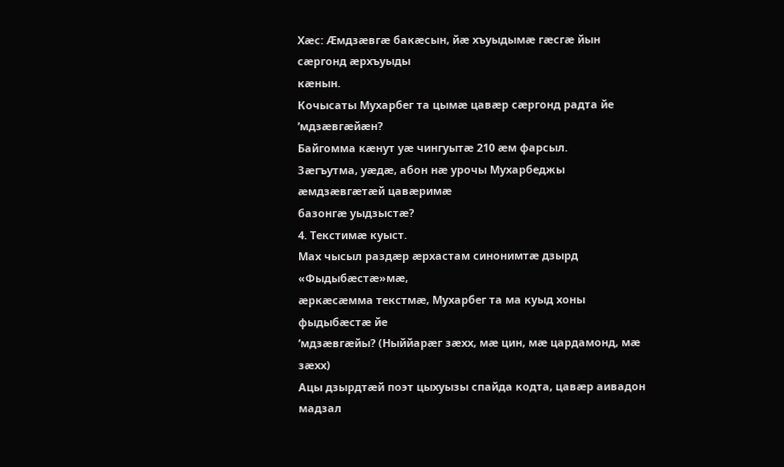Хæс: Æмдзæвгæ бакæсын, йæ хъуыдымæ гæсгæ йын сæргонд æрхъуыды
кæнын.
Кочысаты Мухарбег та цымæ цавæр сæргонд радта йе ’мдзæвгæйæн?
Байгомма кæнут уæ чингуытæ 210 æм фарсыл.
Зæгъутма, уæдæ, абон нæ урочы Мухарбеджы æмдзæвгæтæй цавæримæ
базонгæ уыдзыстæ?
4. Текстимæ куыст.
Мах чысыл раздæр æрхастам синонимтæ дзырд «Фыдыбæстæ»мæ,
æркæсæмма текстмæ, Мухарбег та ма куыд хоны фыдыбæстæ йе
’мдзæвгæйы? (Ныййарæг зæхх, мæ цин, мæ цардамонд, мæ зæхх)
Ацы дзырдтæй поэт цыхуызы спайда кодта, цавæр аивадон мадзал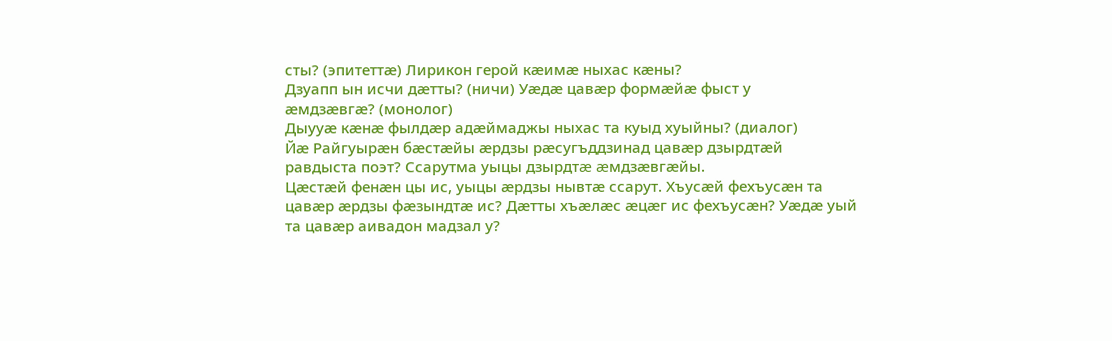сты? (эпитеттæ) Лирикон герой кæимæ ныхас кæны?
Дзуапп ын исчи дæтты? (ничи) Уæдæ цавæр формæйæ фыст у
æмдзæвгæ? (монолог)
Дыууæ кæнæ фылдæр адæймаджы ныхас та куыд хуыйны? (диалог)
Йæ Райгуырæн бæстæйы æрдзы рæсугъддзинад цавæр дзырдтæй
равдыста поэт? Ссарутма уыцы дзырдтæ æмдзæвгæйы.
Цæстæй фенæн цы ис, уыцы æрдзы нывтæ ссарут. Хъусæй фехъусæн та
цавæр æрдзы фæзындтæ ис? Дæтты хъæлæс æцæг ис фехъусæн? Уæдæ уый
та цавæр аивадон мадзал у?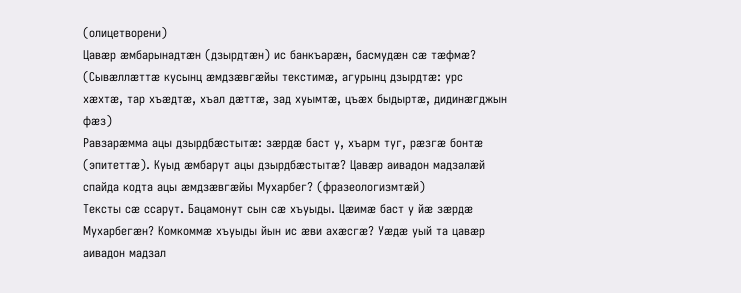(олицетворени)
Цавæр æмбарынадтæн (дзырдтæн) ис банкъарæн, басмудæн сæ тæфмæ?
(Сывæллæттæ кусынц æмдзæвгæйы текстимæ, агурынц дзырдтæ: урс
хæхтæ, тар хъæдтæ, хъал дæттæ, зад хуымтæ, цъæх быдыртæ, дидинæгджын
фæз)
Равзарæмма ацы дзырдбæстытæ: зæрдæ баст у, хъарм туг, рæзгæ бонтæ
(эпитеттæ). Куыд æмбарут ацы дзырдбæстытæ? Цавæр аивадон мадзалæй
спайда кодта ацы æмдзæвгæйы Мухарбег? (фразеологизмтæй)
Тексты сæ ссарут. Бацамонут сын сæ хъуыды. Цæимæ баст у йæ зæрдæ
Мухарбегæн? Комкоммæ хъуыды йын ис æви ахæсгæ? Уæдæ уый та цавæр
аивадон мадзал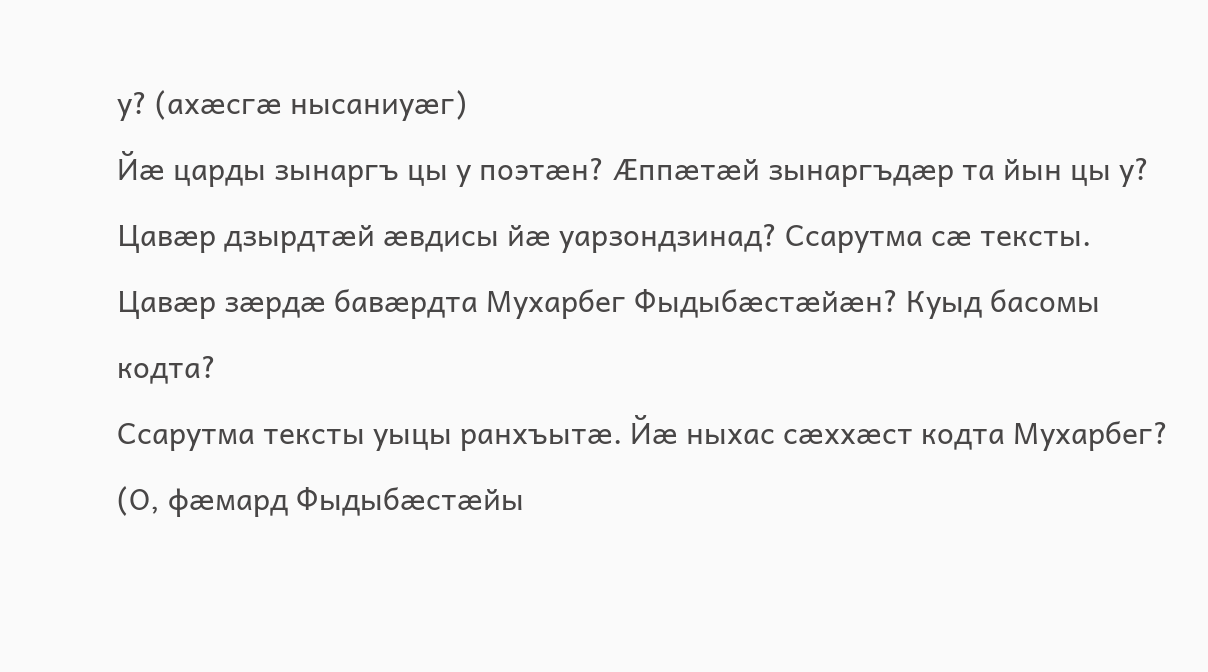у? (ахæсгæ нысаниуæг)
Йæ царды зынаргъ цы у поэтæн? Æппæтæй зынаргъдæр та йын цы у?
Цавæр дзырдтæй æвдисы йæ уарзондзинад? Ссарутма сæ тексты.
Цавæр зæрдæ бавæрдта Мухарбег Фыдыбæстæйæн? Куыд басомы кодта?
Ссарутма тексты уыцы ранхъытæ. Йæ ныхас сæххæст кодта Мухарбег?
(О, фæмард Фыдыбæстæйы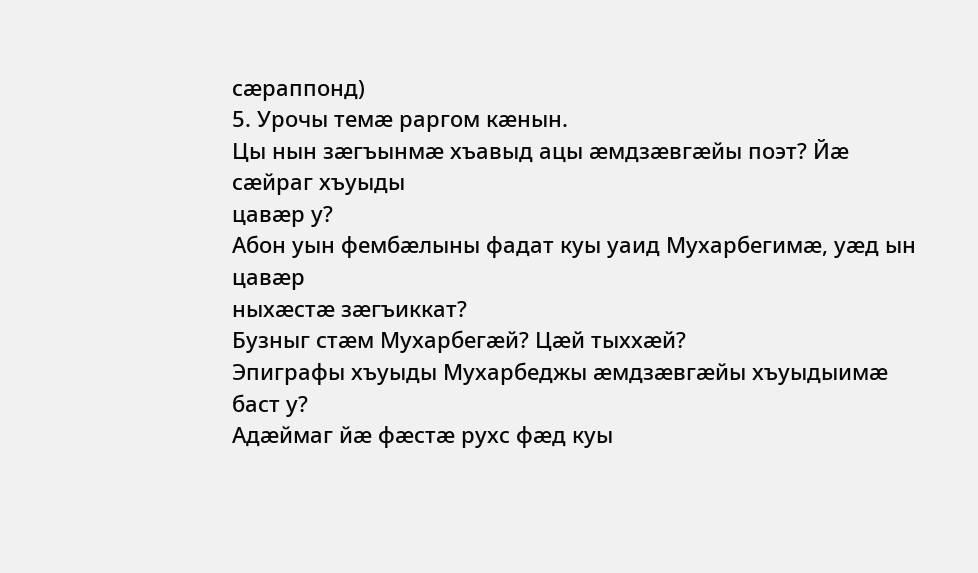сæраппонд)
5. Урочы темæ раргом кæнын.
Цы нын зæгъынмæ хъавыд ацы æмдзæвгæйы поэт? Йæ сæйраг хъуыды
цавæр у?
Абон уын фембæлыны фадат куы уаид Мухарбегимæ, уæд ын цавæр
ныхæстæ зæгъиккат?
Бузныг стæм Мухарбегæй? Цæй тыххæй?
Эпиграфы хъуыды Мухарбеджы æмдзæвгæйы хъуыдыимæ баст у?
Адæймаг йæ фæстæ рухс фæд куы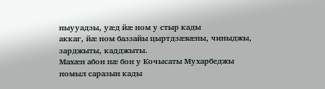ныууадзы, уæд йæ ном у стыр кады
аккаг, йæ ном баззайы цыртдзæвæны, чиныджы, зарджыты, кадджыты.
Махæн абон нæ бон у Кочысаты Мухарбеджы номыл саразын кады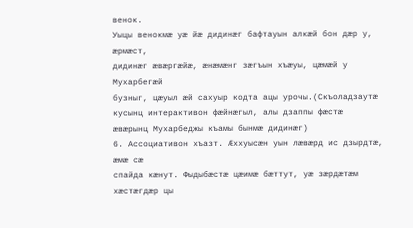венок.
Уыцы венокмæ уæ йæ дидинæг бафтауын алкæй бон дæр у, æрмæст,
дидинæг æвæргæйæ, æнæмæнг зæгъын хъæуы, цæмæй у Мухарбегæй
бузныг, цæуыл æй сахуыр кодта ацы урочы.(Скъоладзаутæ кусынц интерактивон фæйнæгыл, алы дзаппы фæстæ
æвæрынц Мухарбеджы къамы бынмæ дидинæг)
6. Ассоциативон хъазт. Æххуысæн уын лæвæрд ис дзырдтæ, æмæ сæ
спайда кæнут. Фыдыбæстæ цæимæ бæттут, уæ зæрдæтæм хæстæгдæр цы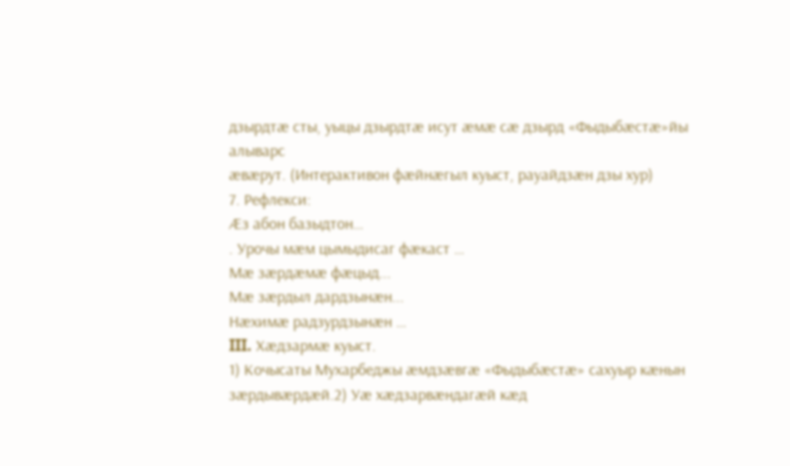дзырдтæ сты, уыцы дзырдтæ исут æмæ сæ дзырд «Фыдыбæстæ»йы алыварс
æвæрут. (Интерактивон фæйнæгыл куыст, рауайдзæн дзы хур)
7. Рефлекси:
Æз абон базыдтон…
. Урочы мæм цымыдисаг фæкаст …
Мæ зæрдæмæ фæцыд...
Мæ зæрдыл дардзынæн...
Нæхимæ радзурдзынæн …
III. Хæдзармæ куыст.
1) Кочысаты Мухарбеджы æмдзæвгæ «Фыдыбæстæ» сахуыр кæнын
зæрдывæрдæй.2) Уæ хæдзарвæндагæй кæд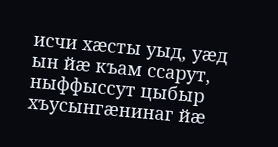исчи хæсты уыд, уæд ын йæ къам ссарут,
ныффыссут цыбыр хъусынгæнинаг йæ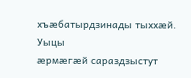хъæбатырдзинады тыххæй. Уыцы
æрмæгæй сараздзыстут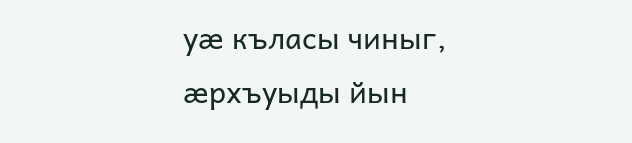уæ къласы чиныг, æрхъуыды йын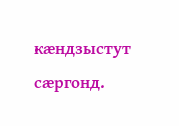кæндзыстут
сæргонд.